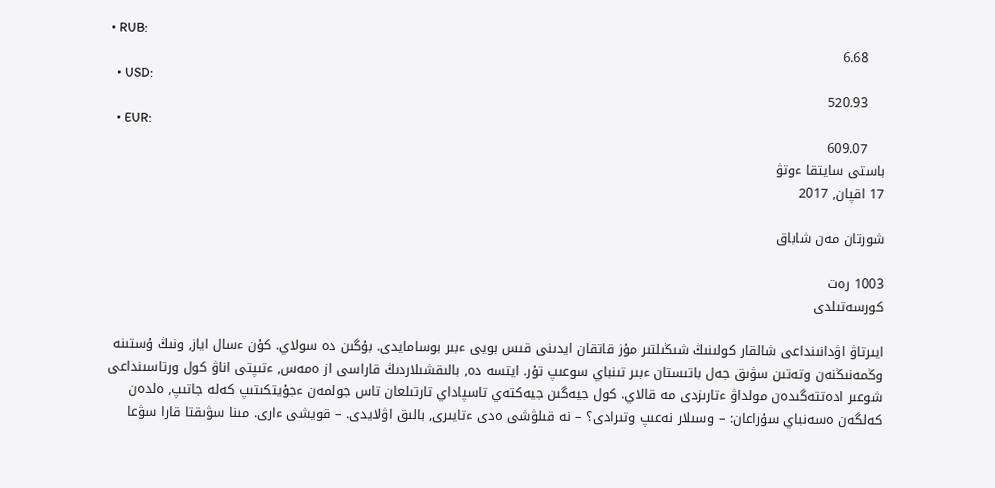• RUB:
    6.68
  • USD:
    520.93
  • EUR:
    609.07
باستى سايتقا ءوتۋ
17 اقپان, 2017

شورتان مەن شاباق

1003 رەت
كورسەتىلدى

ايىرتاۋ اۋدانىنداعى شالقار كولىنىڭ شىڭىلتىر مۇز قاتقان ايدىنى قىس بويى ءبىر بوسامايدى. بۇگىن دە سولاي. كۇن ءسال اياز, ونىڭ ۇستىنە وڭمەنىڭنەن وتەتىن سۋىق جەل باتىستان ءبىر تىنباي سوعىپ تۇر. ايتسە دە, بالىقشىلاردىڭ قاراسى از ەمەس, ءتىپتى اناۋ كول ورتاسىنداعى شوعىر ادەتتەگىدەن مولداۋ ءتارىزدى مە قالاي. كول جيەگىن جيەكتەي تاسپاداي تارتىلعان تاس جولمەن ءجۇيتكىتىپ كەلە جاتىپ, ەلدەن كەلگەن ەسەنباي سۇراعان: – وسىلار نەعىپ وتىرادى؟ – نە قىلۋشى ەدى ءتايىرى, بالىق اۋلايدى. – قويشى ءارى. مىنا سۋىقتا قارا سۋعا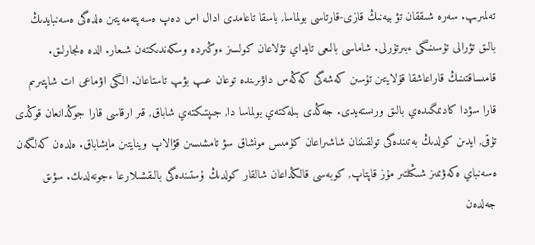تەلمىرىپ. سەرە شىققان تۋ بيەنىڭ قازى-قارتاسى بولماسا, باسقا تاعامدى ادال اس دەپ ەسەپتەمەيتىن ەلدەگى ەسەنبايدىڭ بالىق تۋرالى تۇسىنىگى ءبىرتۇرلى. شاماسى بالىعى تايداي تۋلاعان كولسىز ءوڭىردە وسكەندىكتەن شىعار. الدە ەنجارلىق. قامىساقتىنىڭ قاراعاشقا قۇلايتىن تۇسىن كەشەگى كەڭەس داۋىرىندە توعان عىپ بۋىپ تاستاعان. الگى اۋماعى ات شاپتىرىم قارا سۋدا كادىمگىدەي بالىق ورىستەيدى. جەڭدى بىلەكتەي بولماسا دا, جىپتىكتەي شاباق, قىر ارقاسى قارا جوڭدانعان قوڭدى تۇقى, ايدىن كولدىڭ بەتىندەگى تولقىننان شاشىراعان كۇمىس مونشاق سۋ تامشىسىن قۋالاپ وينايتىن مايشاباق. ەلدەن كەلگەن ەسەنباي ەكەۋىمىز شىڭىلتىر مۇز قاپتاپ, كوبەسى قالىڭداعان شالقار كولدىڭ ۇستىندەگى بالىقشىلارعا ءجونەلدىك. سۋىق جەلدەن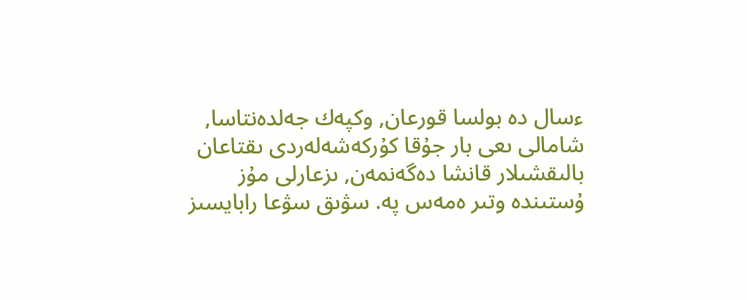ءسال دە بولسا قورعان, وكپەك جەلدەنتاسا, شامالى ىعى بار جۇقا كۇركەشەلەردى ىقتاعان بالىقشىلار قانشا دەگەنمەن, ىزعارلى مۇز ۇستىندە وتىر ەمەس پە. سۋىق سۋعا رابايسىز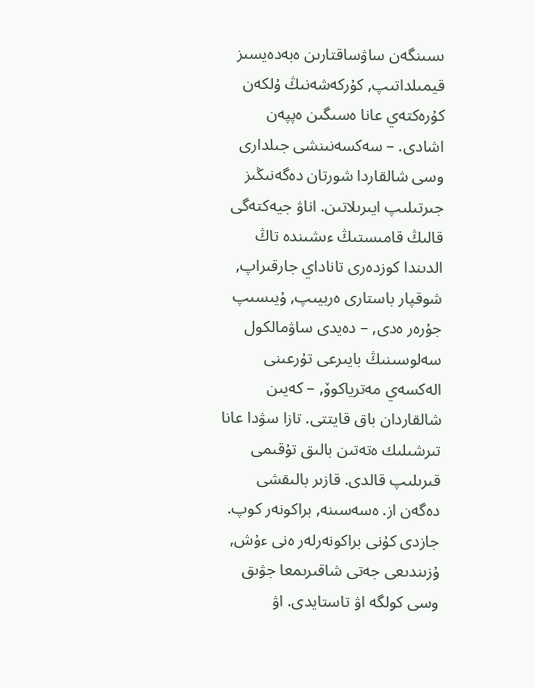ىسىنگەن ساۋساقتارىن ەبەدەيسىز قيمىلداتىپ, كۇركەشەنىڭ ۇلكەن كۇرەكتەي عانا ەسىگىن ەپپەن اشادى. – سەكسەنىنشى جىلدارى وسى شالقاردا شورتان دەگەنىڭىز جىرتىلىپ ايىرىلاتىن. اناۋ جيەكتەگى قالىڭ قامىستىڭ ءىشىندە تاڭ الدىندا كوزدەرى تاناداي جارقىراپ, شوقپار باستارى ەربيىپ, ۇيىسىپ جۇرەر ەدى, – دەيدى ساۋمالكول سەلوسىنىڭ بايىرعى تۇرعىنى الەكسەي مەترياكوۆ, – كەيىن شالقاردان باق قايتتى. تازا سۋدا عانا تىرشىلىك ەتەتىن بالىق تۇقىمى قىرىلىپ قالدى. قازىر بالىقشى دەگەن از. ەسەسىنە, براكونەر كوپ. جازدى كۇنى براكونەرلەر ەنى ءۇش, ۇزىندىعى جەتى شاقىرىمعا جۋىق وسى كولگە اۋ تاستايدى. اۋ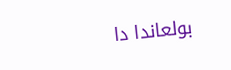بولعاندا دا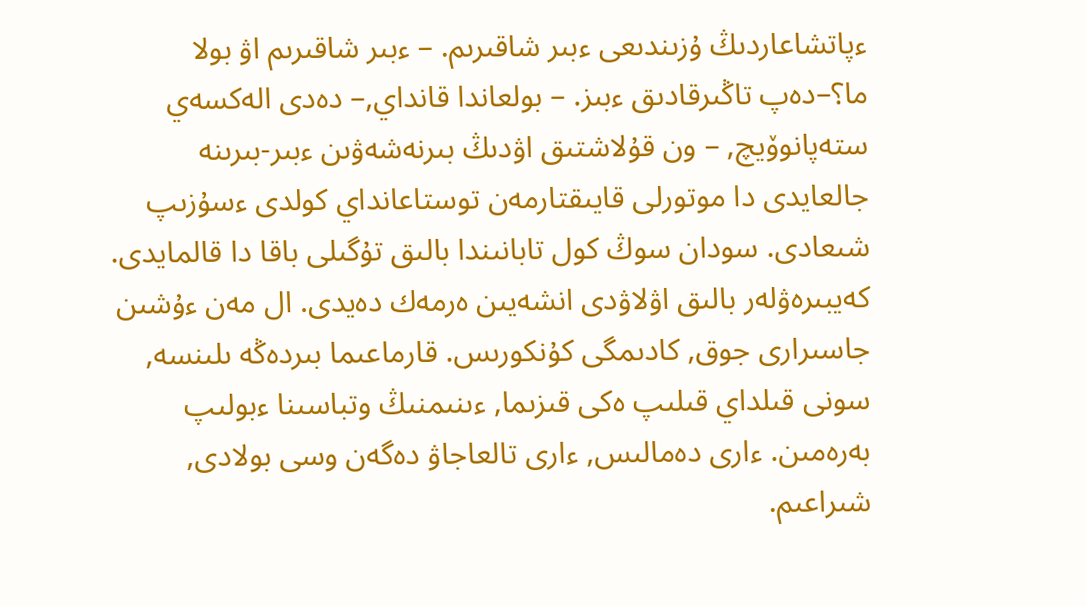ءپاتشاعاردىڭ ۇزىندىعى ءبىر شاقىرىم. – ءبىر شاقىرىم اۋ بولا ما؟–دەپ تاڭىرقادىق ءبىز. – بولعاندا قانداي,– دەدى الەكسەي ستەپانوۆيچ, – ون قۇلاشتىق اۋدىڭ بىرنەشەۋىن ءبىر-بىرىنە جالعايدى دا موتورلى قايىقتارمەن توستاعانداي كولدى ءسۇزىپ شىعادى. سودان سوڭ كول تابانىندا بالىق تۇگىلى باقا دا قالمايدى. كەيبىرەۋلەر بالىق اۋلاۋدى انشەيىن ەرمەك دەيدى. ال مەن ءۇشىن جاسىرارى جوق, كادىمگى كۇنكورىس. قارماعىما بىردەڭە ىلىنسە, سونى قىلداي قىلىپ ەكى قىزىما, ءىنىمنىڭ وتباسىنا ءبولىپ بەرەمىن. ءارى دەمالىس, ءارى تالعاجاۋ دەگەن وسى بولادى, شىراعىم.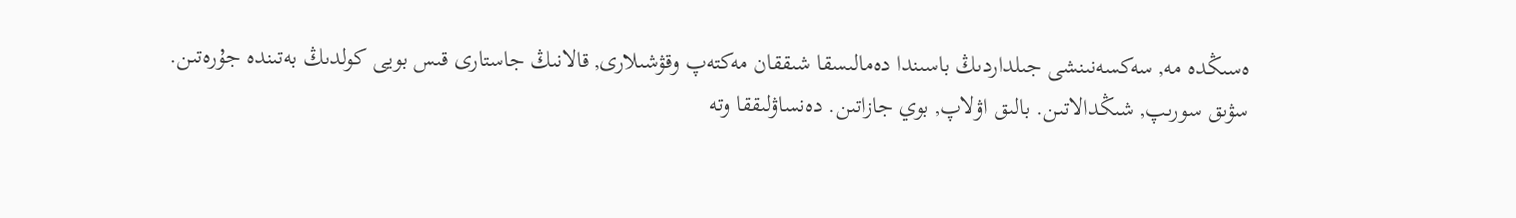ەسىڭدە مە, سەكسەنىنشى جىلداردىڭ باسىندا دەمالىسقا شىققان مەكتەپ وقۋشىلارى, قالانىڭ جاستارى قىس بويى كولدىڭ بەتىندە جۇرەتىن. سۋىق سورىپ, شىڭدالاتىن. بالىق اۋلاپ, بوي جازاتىن. دەنساۋلىققا وتە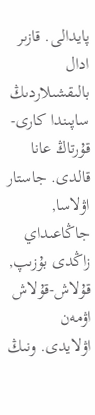پايدالى. قازىر ادال بالىقشىلاردىڭ ساپىندا كارى-قۇرتاڭ عانا قالدى. جاستار اۋلاسا, جاڭاعىداي زاڭدى بۇزىپ, قۇلاش-قۇلاش اۋمەن اۋلايدى. ونىڭ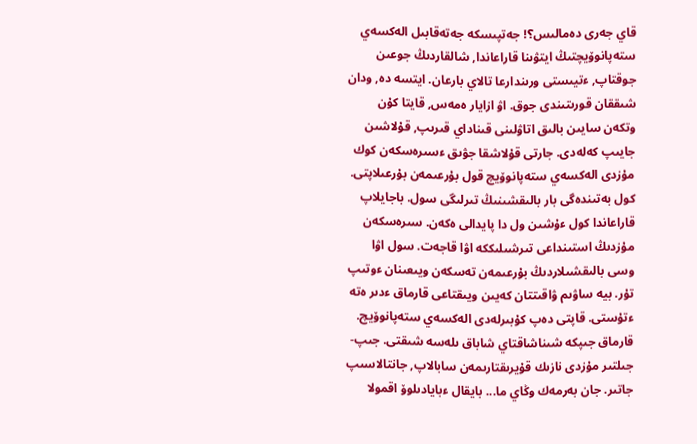قاي جەرى دەمالىس؟! جەتپىسكە جەتەقابىل الەكسەي ستەپانوۆيچتىڭ ايتۋىنا قاراعاندا, شالقاردىڭ جوعىن جوقتاپ, ءتيىستى ورىندارعا تالاي بارعان. ايتسە دە, ودان شىققان قورىتىندى جوق. اۋ ازايار ەمەس, قايتا كۇن وتكەن سايىن بالىق اتاۋلىنى قىناداي قىرىپ, قۇلاشىن جايىپ كەلەدى. جارتى قۇلاشقا جۋىق ءسىرەسكەن كوك مۇزدى الەكسەي ستەپانوۆيچ قول بۇرعىمەن بۇرعىلاپتى. كول بەتىندەگى بار بالىقشىنىڭ تىرلىگى سول. باجايلاپ قاراعاندا كول ءۇشىن ول دا پايدالى ەكەن. سىرەسكەن مۇزدىڭ استىنداعى تىرشىلىككە اۋا قاجەت. سول اۋا وسى بالىقشىلاردىڭ بۇرعىمەن تەسكەن ويىعىنان ءوتىپ تۇر. بيە ساۋىم ۋاقىتتان كەيىن ويىقتاعى قارماق ءدىر ەتە ءتۇستى. قاپتى دەپ كۇبىرلەدى الەكسەي ستەپانوۆيچ. قارماق جىپكە شىناشاقتاي شاباق ىلەسە شىقتى. جىپ-جىلتىر مۇزدى نازىك قۇيرىقتارىمەن سابالاپ, جانتالاسىپ جاتىر. جان بەرمەك وڭاي ما... بايقال ءبايادىلوۆ اقمولا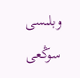وبلىسى
سوڭعى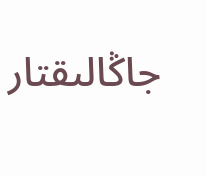جاڭالىقتار